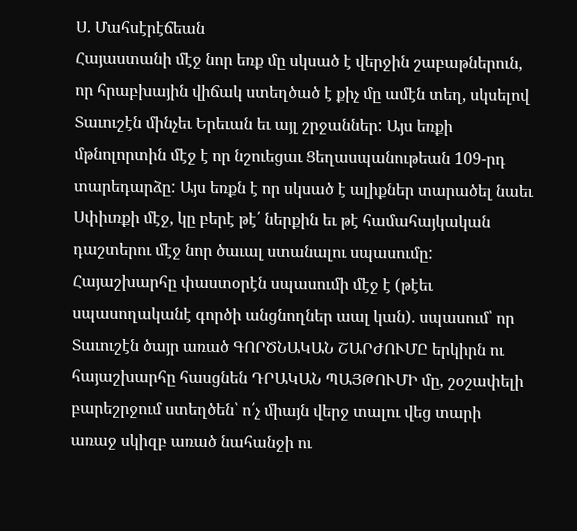Ս. Մահսէրէճեան
Հայաստանի մէջ նոր եռք մը սկսած է վերջին շաբաթներուն, որ հրաբխային վիճակ ստեղծած է քիչ մը ամէն տեղ, սկսելով Տաւուշէն մինչեւ Երեւան եւ այլ շրջաններ: Այս եռքի մթնոլորտին մէջ է որ նշուեցաւ Ցեղասպանութեան 109-րդ տարեդարձը: Այս եռքն է որ սկսած է ալիքներ տարածել նաեւ Սփիւռքի մէջ, կը բերէ թէ՛ ներքին եւ թէ համահայկական դաշտերու մէջ նոր ծաւալ ստանալու սպասումը:
Հայաշխարհը փաստօրէն սպասումի մէջ է (թէեւ սպասողականէ գործի անցնողներ աալ կան). սպասում՝ որ Տաւուշէն ծայր առած ԳՈՐԾՆԱԿԱՆ ՇԱՐԺՈՒՄԸ երկիրն ու հայաշխարհը հասցնեն ԴՐԱԿԱՆ ՊԱՅԹՈՒՄԻ մը, շօշափելի բարեշրջում ստեղծեն՝ ո՛չ միայն վերջ տալու վեց տարի առաջ սկիզբ առած նահանջի ու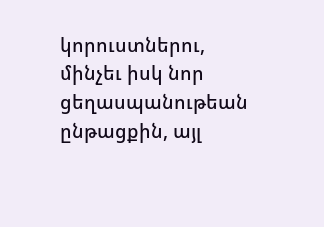կորուստներու, մինչեւ իսկ նոր ցեղասպանութեան ընթացքին, այլ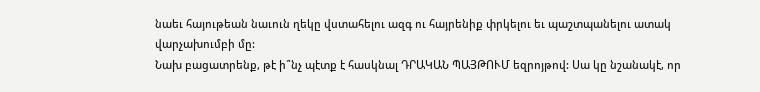նաեւ հայութեան նաւուն ղեկը վստահելու ազգ ու հայրենիք փրկելու եւ պաշտպանելու ատակ վարչախումբի մը:
Նախ բացատրենք, թէ ի՞նչ պէտք է հասկնալ ԴՐԱԿԱՆ ՊԱՅԹՈՒՄ եզրոյթով: Սա կը նշանակէ, որ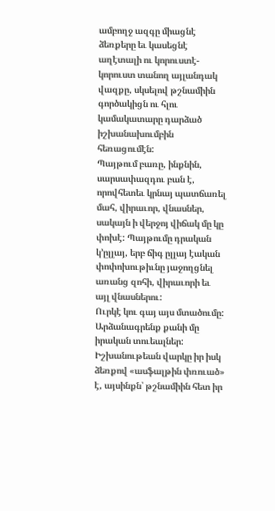ամբողջ ազգը միացնէ ձեռքերը եւ կասեցնէ աղէտալի ու կորուստէ-կորուստ տանող այլանդակ վազքը, սկսելով թշնամիին գործակիցն ու հլու կամակատարը դարձած իշխանախումբին հեռացումէն:
Պայթում բառը, ինքնին, սարսափազդու բան է, որովհետեւ կրնայ պատճառել մահ, վիրաւոր, վնասներ, սակայն ի վերջոյ վիճակ մը կը փոխէ: Պայթումը դրական կ’ըլլայ, երբ ճիգ ըլլայ էական փոփոխութիւնը յաջողցնել առանց զոհի, վիրաւորի եւ այլ վնասներու:
Ուրկէ կու գայ այս մտածումը: Արձանագրենք քանի մը իրական տուեալներ:
Իշխանութեան վարկը իր իսկ ձեռքով «ասֆալթին փռուած» է, այսինքն՝ թշնամիին հետ իր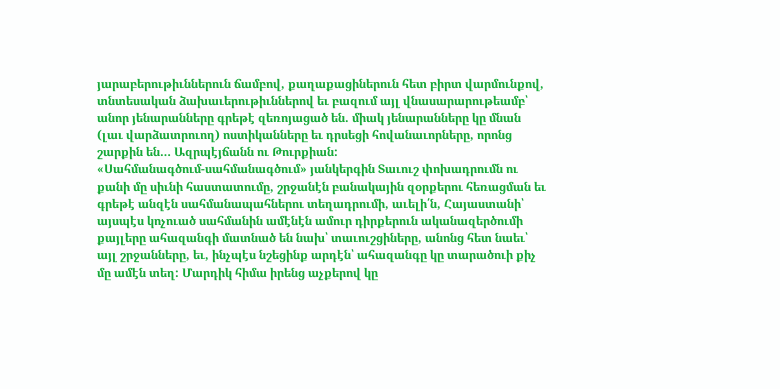յարաբերութիւններուն ճամբով, քաղաքացիներուն հետ բիրտ վարմունքով, տնտեսական ձախաւերութիւններով եւ բազում այլ վնասարարութեամբ՝ անոր յենարանները գրեթէ զեռոյացած են. միակ յենարանները կը մնան (լաւ վարձատրուող) ոստիկանները եւ դրսեցի հովանաւորները, որոնց շարքին են… Ազրպէյճանն ու Թուրքիան:
«Սահմանագծում-սահմանագծում» յանկերգին Տաւուշ փոխադրումն ու քանի մը սիւնի հաստատումը, շրջանէն բանակային զօրքերու հեռացման եւ գրեթէ անզէն սահմանապահներու տեղադրումի, աւելի՛ն, Հայաստանի՝ այսպէս կոչուած սահմանին ամէնէն ամուր դիրքերուն ականազերծումի քայլերը ահազանգի մատնած են նախ՝ տաւուշցիները, անոնց հետ նաեւ՝ այլ շրջանները, եւ, ինչպէս նշեցինք արդէն՝ ահազանգը կը տարածուի քիչ մը ամէն տեղ: Մարդիկ հիմա իրենց աչքերով կը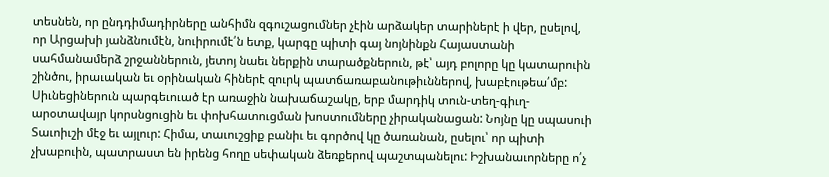տեսնեն, որ ընդդիմադիրները անհիմն զգուշացումներ չէին արձակեր տարիներէ ի վեր, ըսելով, որ Արցախի յանձնումէն, նուիրումէ՛ն ետք, կարգը պիտի գայ նոյնինքն Հայաստանի սահմանամերձ շրջաններուն, յետոյ նաեւ ներքին տարածքներուն, թէ՝ այդ բոլորը կը կատարուին շինծու, իրաւական եւ օրինական հիներէ զուրկ պատճառաբանութիւններով, խաբէութեա՛մբ:
Սիւնեցիներուն պարգեւուած էր առաջին նախաճաշակը, երբ մարդիկ տուն-տեղ-գիւղ-արօտավայր կորսնցուցին եւ փոխհատուցման խոստումները չիրականացան: Նոյնը կը սպասուի Տաւոիւշի մէջ եւ այլուր: Հիմա, տաւուշցիք բանիւ եւ գործով կը ծառանան, ըսելու՝ որ պիտի չխաբուին, պատրաստ են իրենց հողը սեփական ձեռքերով պաշտպանելու: Իշխանաւորները ո՛չ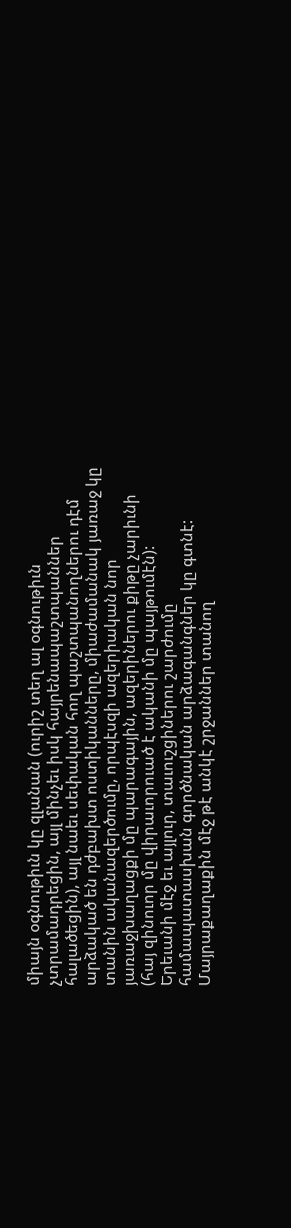միայն օգնութիւն կը զլանան (ուրիշ տեղ ալ օգնութիւն չտրամադրեցին, այլ մինչեւ իսկ հայրենապաշտպաններ հալածեցին), այլ նաեւ սեփական հող պաշտպանողներու դէմ արձակած են դժբախտ ոստիկանները, միաժամանակ յառաջ կը տանին ականազերծումը, որպէսզի ազերիական նոր յառաջխաղացքի մը պարագային, ազերիներու քիթը չարիւնի (հայ զինուոր մը վիրաւորուած է ականի մը պայթումէն):
Երեւանի մէջ եւ այլուր, տաւուշցիներու շարժումը համապատասխան գործնական արձագանգներ կը գտնէ: Մայրաքաղաքին մէջ թէ անկէ շրջաններ տանող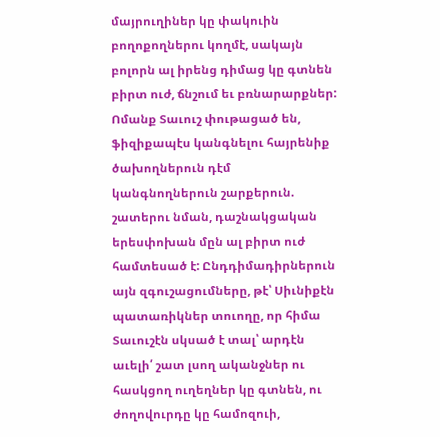մայրուղիներ կը փակուին բողոքողներու կողմէ, սակայն բոլորն ալ իրենց դիմաց կը գտնեն բիրտ ուժ, ճնշում եւ բռնարարքներ: Ոմանք Տաւուշ փութացած են, ֆիզիքապէս կանգնելու հայրենիք ծախողներուն դէմ կանգնողներուն շարքերուն. շատերու նման, դաշնակցական երեսփոխան մըն ալ բիրտ ուժ համտեսած է: Ընդդիմադիրներուն այն զգուշացումները, թէ՝ Սիւնիքէն պատառիկներ տուողը, որ հիմա Տաւուշէն սկսած է տալ՝ արդէն աւելի՛ շատ լսող ականջներ ու հասկցող ուղեղներ կը գտնեն, ու ժողովուրդը կը համոզուի,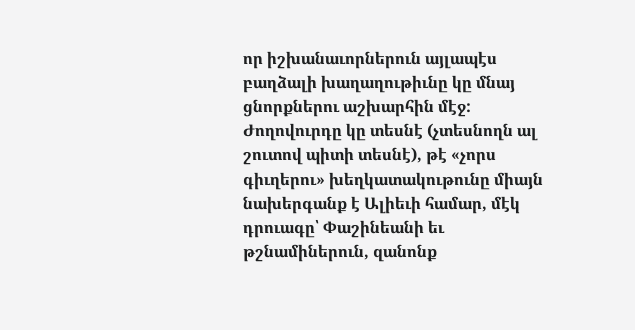որ իշխանաւորներուն այլապէս բաղձալի խաղաղութիւնը կը մնայ ցնորքներու աշխարհին մէջ: Ժողովուրդը կը տեսնէ (չտեսնողն ալ շուտով պիտի տեսնէ), թէ «չորս գիւղերու» խեղկատակութունը միայն նախերգանք է Ալիեւի համար, մէկ դրուագը՝ Փաշինեանի եւ թշնամիներուն, զանոնք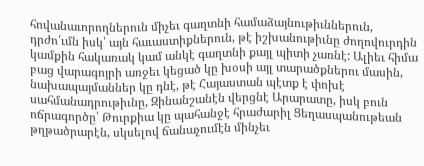հովանաւորողներուն միչեւ գաղտնի համաձայնութիւններուն, դրժո՛ւմն իսկ՝ այն հաւաստիքներուն, թէ իշխանութիւնը ժողովուրդին կամքին հակառակ կամ անկէ գաղտնի քայլ պիտի չառնէ: Ալիեւ հիմա բաց վարագոյրի առջեւ կեցած կը խօսի այլ տարածքներու մասին, նախապայմաններ կը դնէ, թէ Հայաստան պէտք է փոխէ սահմանադրութիւնը, Զինանշանէն վերցնէ Արարատը, իսկ բուն ոճրագործը՝ Թուրքիա կը պահանջէ հրաժարիլ Ցեղասպանութեան թղթածրարէն, սկսելով ճանաչումէն մինչեւ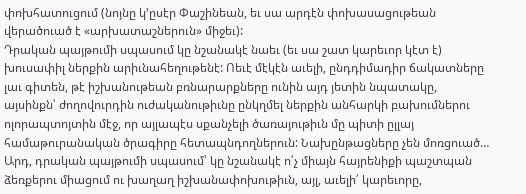փոխհատուցում (նոյնը կ’ըսէր Փաշինեան, եւ սա արդէն փոխասացութեան վերածուած է «արխատաշներուն» միջեւ):
Դրական պայթումի սպասում կը նշանակէ նաեւ (եւ սա շատ կարեւոր կէտ է) խուսափիլ ներքին արիւնահեղութենէ: Ոեւէ մէկէն աւելի, ընդդիմադիր ճակատները լաւ գիտեն, թէ իշխանութեան բռնարարքները ունին այդ յետին նպատակը, այսինքն՝ ժողովուրդին ուժականութիւնը ընկղմել ներքին անհարկի բախումներու ոլորապտոյտին մէջ, որ այլապէս սքանչելի ծառայութիւն մը պիտի ըլլայ համաթուրանական ծրագիրը հետապնդողներուն: Նախընթացները չեն մոռցուած…
Արդ, դրական պայթումի սպասում՝ կը նշանակէ ո՛չ միայն հայրենիքի պաշտպան ձեռքերու միացում ու խաղաղ իշխանափոխութիւն, այլ, աւելի՛ կարեւորը,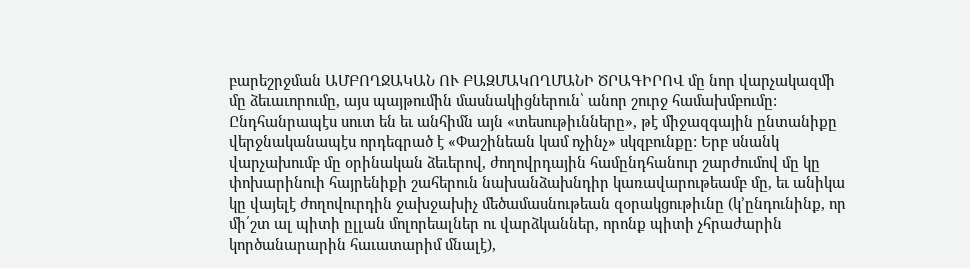բարեշրջման ԱՄԲՈՂՋԱԿԱՆ ՈՒ ԲԱԶՄԱԿՈՂՄԱՆԻ ԾՐԱԳԻՐՈՎ մը նոր վարչակազմի մը ձեւաւորումը, այս պայթումին մասնակիցներուն՝ անոր շուրջ համախմբումը:
Ընդհանրապէս սուտ են եւ անհիմն այն «տեսութիւնները», թէ միջազգային ընտանիքը վերջնականապէս որդեգրած է «Փաշինեան կամ ոչինչ» սկզբունքը: Երբ սնանկ վարչախումբ մը օրինական ձեւերով, ժողովրդային համընդհանուր շարժումով մը կը փոխարինուի հայրենիքի շահերուն նախանձախնդիր կառավարութեամբ մը, եւ անիկա կը վայելէ ժողովուրդին ջախջախիչ մեծամասնութեան զօրակցութիւնը (կ’ընդունինք, որ մի՛շտ ալ պիտի ըլլան մոլորեալներ ու վարձկաններ, որոնք պիտի չհրաժարին կործանարարին հաւատարիմ մնալէ),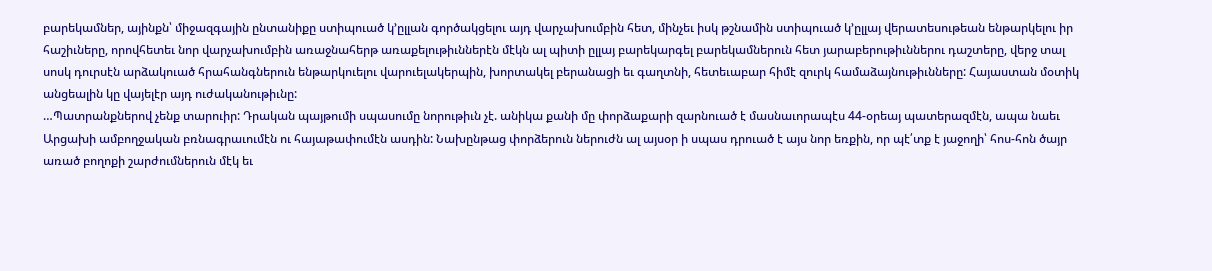բարեկամներ, այինքն՝ միջազգային ընտանիքը ստիպուած կ’ըլլան գործակցելու այդ վարչախումբին հետ, մինչեւ իսկ թշնամին ստիպուած կ’ըլլայ վերատեսութեան ենթարկելու իր հաշիւները, որովհետեւ նոր վարչախումբին առաջնահերթ առաքելութիւններէն մէկն ալ պիտի ըլլայ բարեկարգել բարեկամներուն հետ յարաբերութիւններու դաշտերը, վերջ տալ սոսկ դուրսէն արձակուած հրահանգներուն ենթարկուելու վարուելակերպին, խորտակել բերանացի եւ գաղտնի, հետեւաբար հիմէ զուրկ համաձայնութիւնները: Հայաստան մօտիկ անցեալին կը վայելէր այդ ուժականութիւնը:
…Պատրանքներով չենք տարուիր: Դրական պայթումի սպասումը նորութիւն չէ. անիկա քանի մը փորձաքարի զարնուած է մասնաւորապէս 44-օրեայ պատերազմէն, ապա նաեւ Արցախի ամբողջական բռնագրաւումէն ու հայաթափումէն ասդին: Նախընթաց փորձերուն ներուժն ալ այսօր ի սպաս դրուած է այս նոր եռքին, որ պէ՛տք է յաջողի՝ հոս-հոն ծայր առած բողոքի շարժումներուն մէկ եւ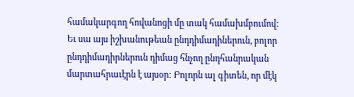համակարգող հովանոցի մը տակ համախմբումով: Եւ սա այս իշխանութեան ընդդիմադիներուն, բոլոր ընդդիմադիրներուն դիմաց հնչող ընդհանրական մարտահրաւէրն է այսօր: Բոլորն ալ գիտեն, որ մէկ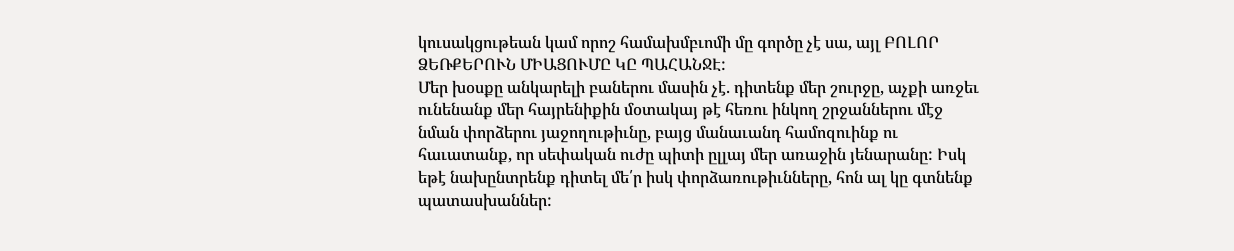կուսակցութեան կամ որոշ համախմբւոմի մը գործը չէ սա, այլ ԲՈԼՈՐ ՁԵՌՔԵՐՈՒՆ ՄԻԱՑՈՒՄԸ ԿԸ ՊԱՀԱՆՋԷ:
Մեր խօսքը անկարելի բաներու մասին չէ. դիտենք մեր շուրջը, աչքի առջեւ ունենանք մեր հայրենիքին մօտակայ թէ հեռու ինկող շրջաններու մէջ նման փորձերու յաջողութիւնը, բայց մանաւանդ համոզուինք ու հաւատանք, որ սեփական ուժը պիտի ըլլայ մեր առաջին յենարանը: Իսկ եթէ նախընտրենք դիտել մե՛ր իսկ փորձառութիւնները, հոն ալ կը գտնենք պատասխաններ: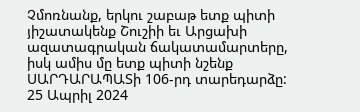Չմոռնանք, երկու շաբաթ ետք պիտի յիշատակենք Շուշիի եւ Արցախի ազատագրական ճակատամարտերը, իսկ ամիս մը ետք պիտի նշենք ՍԱՐԴԱՐԱՊԱՏի 106-րդ տարեդարձը:
25 Ապրիլ 2024